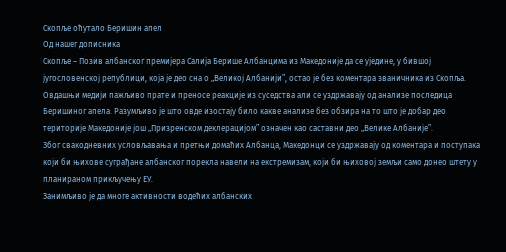Скопље оћутало Беришин апел
Од нашег дописника
Скопље – Позив албанског премијера Салиja Берише Албанцима из Македоније да се уједине, у бившој југословенској републици, која је део сна о „Великој Албанији”, остао је без коментара званичника из Скопља.
Овдашњи медији пажљиво прате и преносе реакције из суседства али се уздржавају од анализе последица Беришиног апела. Разумљиво је што овде изостају било какве анализе без обзира на то што је добар део територије Македоније још „Призренском деклерацијом” означен као саставни део „Велике Албаније”.
Због свакодневних условљавања и претњи домаћих Албанца, Македонци се уздржавају од коментара и поступака који би њихове суграђане албанског порекла навели на екстремизам, који би њиховој земљи само донео штету у планираном прикључењу ЕУ.
Занимљиво је да многе активности водећих албанских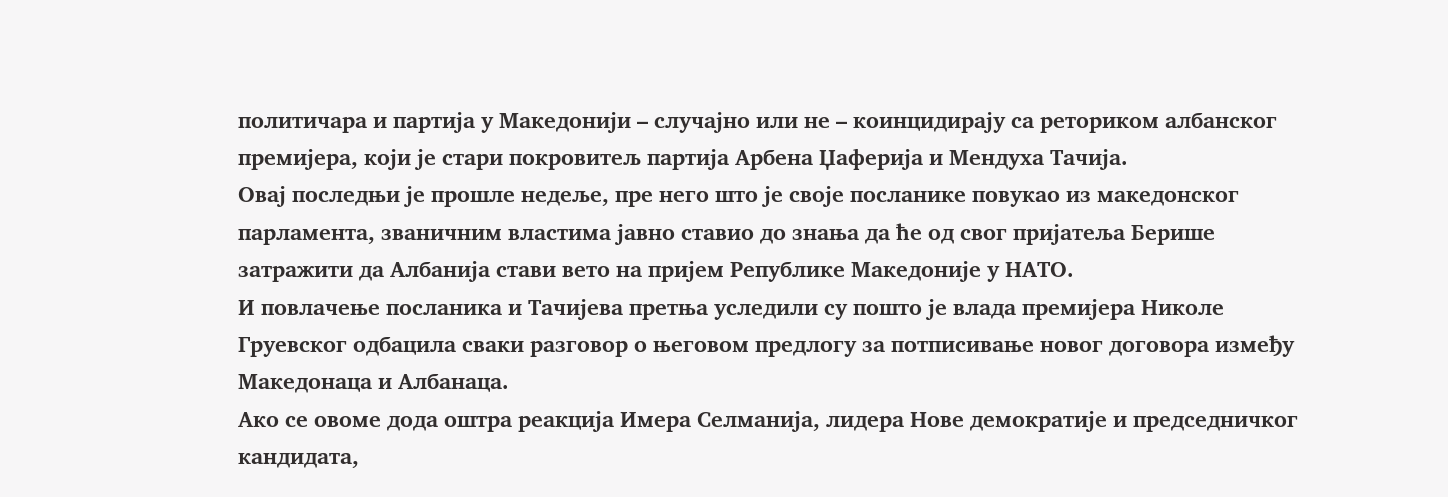политичара и партија у Македонији – случајно или не – коинцидирају са реториком албанског премијера, који је стари покровитељ партија Арбена Џаферија и Мендуха Тачија.
Овај последњи је прошле недеље, пре него што је своје посланике повукао из македонског парламента, званичним властима јавно ставио до знања да ће од свог пријатеља Берише затражити да Албанија стави вето на пријем Републике Македоније у НАТО.
И повлачење посланика и Тачијева претња уследили су пошто је влада премијера Николе Груевског одбацила сваки разговор о његовом предлогу за потписивање новог договора између Македонаца и Албанаца.
Ако се овоме дода оштра реакција Имера Селманија, лидера Нове демократије и председничког кандидата,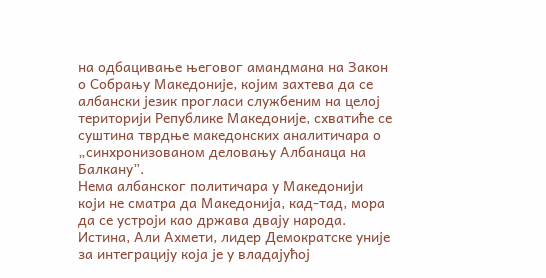на одбацивање његовог амандмана на Закон о Собрању Македоније, којим захтева да се албански језик прогласи службеним на целој територији Републике Македоније, схватиће се суштина тврдње македонских аналитичара о „синхронизованом деловању Албанаца на Балкану”.
Нема албанског политичара у Македонији који не сматра да Македонија, кад-тад, мора да се устроји као држава двају народа. Истина, Али Ахмети, лидер Демократске уније за интеграцију која је у владајућој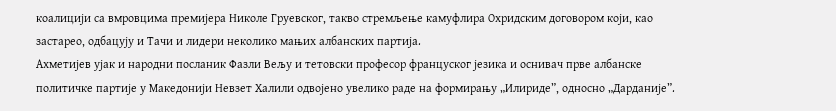коалицији са вмровцима премијера Николе Груевског, такво стремљење камуфлира Охридским договором који, као застарео, одбацују и Тачи и лидери неколико мањих албанских партија.
Ахметијев ујак и народни посланик Фазли Вељу и тетовски професор француског језика и оснивач прве албанске политичке партије у Македонији Невзет Халили одвојено увелико раде на формирању „Илириде”, односно „Дарданије”.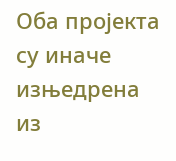Оба пројекта су иначе изњедрена из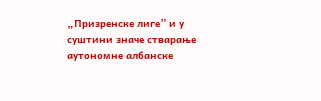„Призренске лиге” и у суштини значе стварање аутономне албанске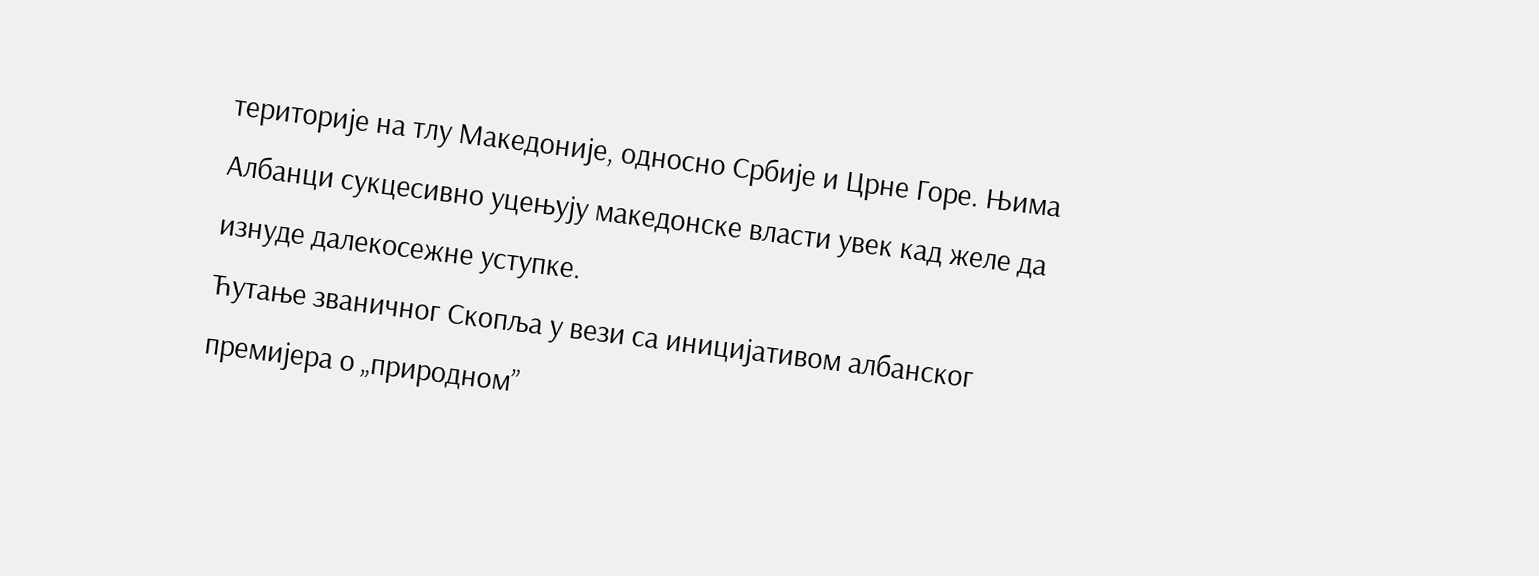територије на тлу Македоније, односно Србије и Црне Горе. Њима Албанци сукцесивно уцењују македонске власти увек кад желе да изнуде далекосежне уступке.
Ћутање званичног Скопља у вези са иницијативом албанског премијера о „природном”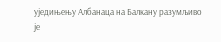уједињењу Албанаца на Балкану разумљиво је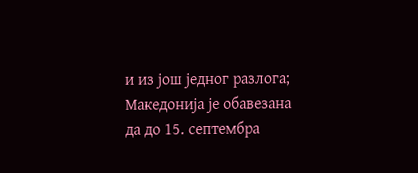и из још једног разлога; Македонија је обавезана да до 15. септембра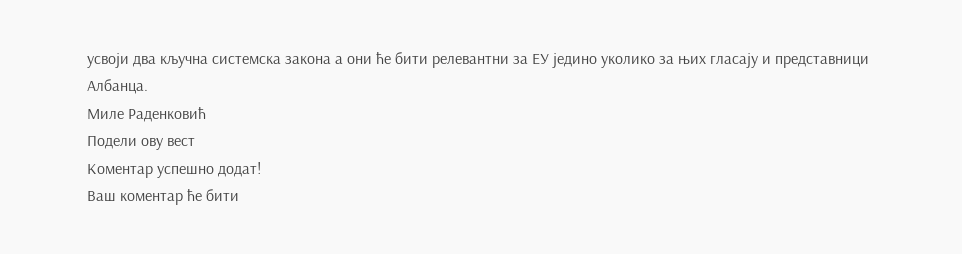усвоји два кључна системска закона а они ће бити релевантни за ЕУ једино уколико за њих гласају и представници Албанца.
Миле Раденковић
Подели ову вест
Комeнтар успeшно додат!
Ваш комeнтар ћe бити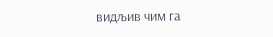видљив чим га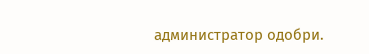администратор одобри.